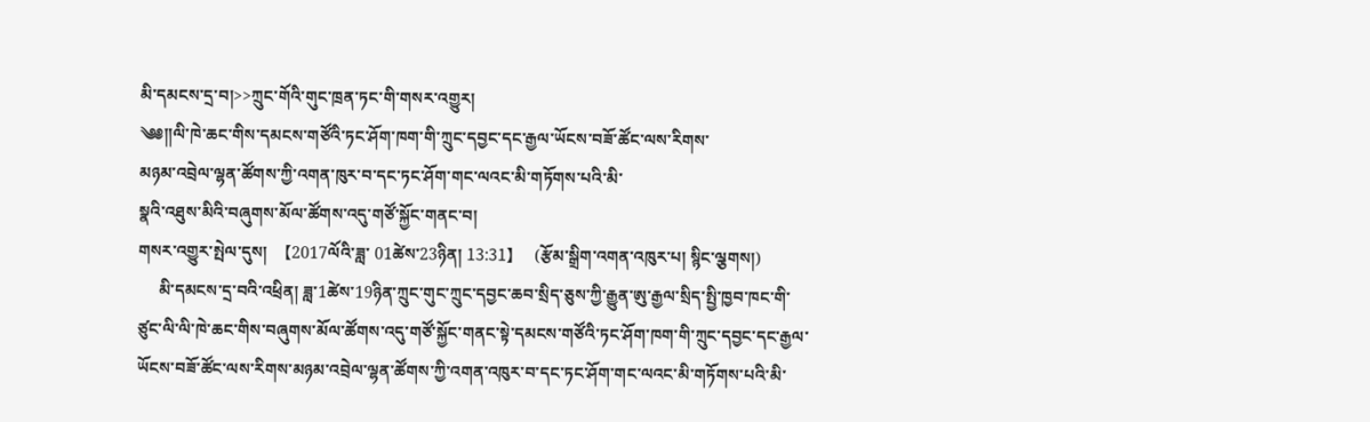མི་དམངས་དྲ་བ།>>ཀྲུང་གོའི་གུང་ཁྲན་ཏང་གི་གསར་འགྱུར།
༄༅།།ལི་ཁེ་ཆང་གིས་དམངས་གཙོའི་ཏང་ཤོག་ཁག་གི་ཀྲུང་དབྱང་དང་རྒྱལ་ཡོངས་བཟོ་ཚོང་ལས་རིགས་
མཉམ་འབྲེལ་ལྷན་ཚོགས་ཀྱི་འགན་ཁུར་བ་དང་ཏང་ཤོག་གང་ལའང་མི་གཏོགས་པའི་མི་
སྣའི་འཐུས་མིའི་བཞུགས་མོལ་ཚོགས་འདུ་གཙོ་སྐྱོང་གནང་བ།
གསར་འགྱུར་སྤེལ་དུས།  【2017ལོའི་ཟླ་ 01ཚེས་23ཉིན། 13:31】   (རྩོམ་སྒྲིག་འགན་འཁུར་པ། སྙིང་ལྕགས།)
     མི་དམངས་དྲ་བའི་འཕྲིན། ཟླ་1ཚེས་19ཉིན་ཀྲུང་གུང་ཀྲུང་དབྱང་ཆབ་སྲིད་ཅུས་ཀྱི་རྒྱུན་ཨུ་རྒྱལ་སྲིད་སྤྱི་ཁྱབ་ཁང་གི་ཙུང་ལི་ལི་ཁེ་ཆང་གིས་བཞུགས་མོལ་ཚོགས་འདུ་གཙོ་སྐྱོང་གནང་སྟེ་དམངས་གཙོའི་ཏང་ཤོག་ཁག་གི་ཀྲུང་དབྱང་དང་རྒྱལ་ཡོངས་བཟོ་ཚོང་ལས་རིགས་མཉམ་འབྲེལ་ལྷན་ཚོགས་ཀྱི་འགན་འཁུར་བ་དང་ཏང་ཤོག་གང་ལའང་མི་གཏོགས་པའི་མི་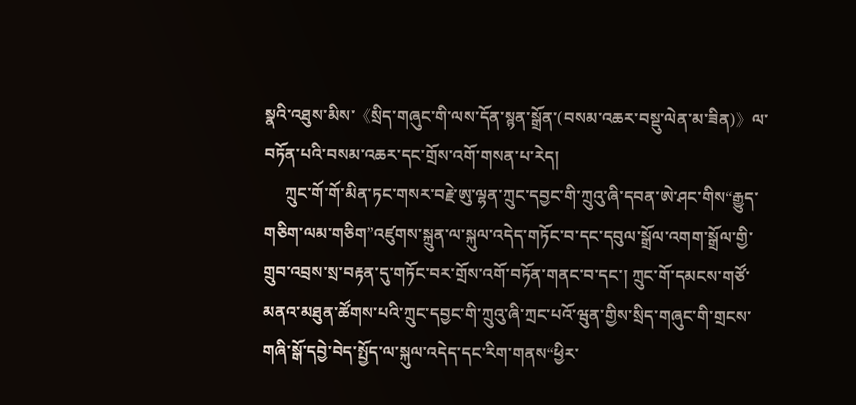སྣའི་འཐུས་མིས་《སྲིད་གཞུང་གི་ལས་དོན་སྙན་སྒྲོན་(བསམ་འཆར་བསྡུ་ལེན་མ་ཟིན)》ལ་བཏོན་པའི་བསམ་འཆར་དང་གྲོས་འགོ་གསན་པ་རེད།
     ཀྲུང་གོ་གོ་མིན་ཏང་གསར་བརྗེ་ཨུ་ལྷན་ཀྲུང་དབྱང་གི་ཀྲུའུ་ཞི་དབན་ཨེ་ཤང་གིས“རྒྱུད་གཅིག་ལམ་གཅིག”འཛུགས་སྐྲུན་ལ་སྐུལ་འདེད་གཏོང་བ་དང་དབུལ་སྒྲོལ་འགག་སྒྲོལ་གྱི་གྲུབ་འབྲས་སྲ་བརྟན་དུ་གཏོང་བར་གྲོས་འགོ་བཏོན་གནང་བ་དང་། ཀྲུང་གོ་དམངས་གཙོ་མནའ་མཐུན་ཚོགས་པའི་ཀྲུང་དབྱང་གི་ཀྲུའུ་ཞི་ཀྲང་པའོ་ཝུན་གྱིས་སྲིད་གཞུང་གི་གྲངས་གཞི་སྒོ་དབྱེ་བེད་སྤྱོད་ལ་སྐུལ་འདེད་དང་རིག་གནས“ཕྱིར་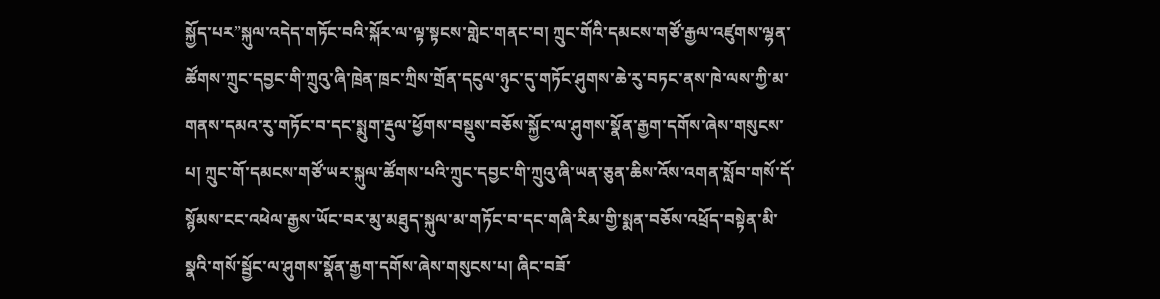སྐྱོད་པར”སྐུལ་འདེད་གཏོང་བའི་སྐོར་ལ་ལྟ་སྟངས་གླེང་གནང་བ། ཀྲུང་གོའི་དམངས་གཙོ་རྒྱལ་འཛུགས་ལྷན་ཚོགས་ཀྲུང་དབྱང་གི་ཀྲུའུ་ཞི་ཁྲེན་ཁྲང་ཀྲིས་གྲོན་དངུལ་ཉུང་དུ་གཏོང་ཤུགས་ཆེ་རུ་བཏང་ནས་ཁེ་ལས་ཀྱི་མ་གནས་དམའ་རུ་གཏོང་བ་དང་སྨུག་རྡུལ་ཕྱོགས་བསྡུས་བཅོས་སྐྱོང་ལ་ཤུགས་སྣོན་རྒྱག་དགོས་ཞེས་གསུངས་པ། ཀྲུང་གོ་དམངས་གཙོ་ཡར་སྐུལ་ཚོགས་པའི་ཀྲུང་དབྱང་གི་ཀྲུའུ་ཞི་ཡན་ཅུན་ཆིས་འོས་འགན་སློབ་གསོ་དོ་སྙོམས་ངང་འཕེལ་རྒྱས་ཡོང་བར་མུ་མཐུད་སྐུལ་མ་གཏོང་བ་དང་གཞི་རིམ་གྱི་སྨན་བཅོས་འཕྲོད་བསྟེན་མི་སྣའི་གསོ་སྦྱོང་ལ་ཤུགས་སྣོན་རྒྱག་དགོས་ཞེས་གསུངས་པ། ཞིང་བཟོ་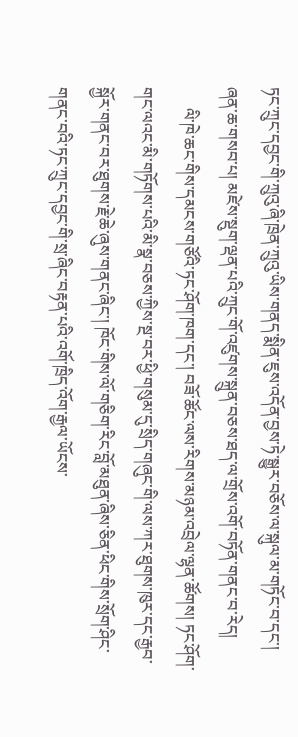ཏང་ཀྲུང་དབྱང་གི་ཀྲུའུ་ཞི་ཁྲེན་ཀྲུའུ་ཡིས་གནད་སྨིན་ཇུས་འདོན་བྱས་ཏེ་སྒྱུར་བཅོས་ལ་སྐུལ་མ་གཏོང་བ་དང་། ཞན་ཆ་གསབ་པ། མཛེས་སྡུག་ལྡན་པའི་ཀྲུང་གོ་འཛུགས་སྐྲུན་བཅས་ཐད་ལ་གྲོས་འགོ་བཏོན་གནང་བ་རེད།
     ལི་ཁེ་ཆང་གིས་དམངས་གཙོའི་ཏང་ཤོག་ཁག་དང་། བཟོ་ཚོང་ལས་རིགས་མཉམ་འབྲེལ་ལྷན་ཚོགས། ཏང་ཤོག་གང་ལའང་མི་གཏོགས་པའི་མི་སྣ་བཅས་ཀྱིས་སྔ་བར་ཕྱི་གསུམ་དུ་སྲིད་གཞུང་གི་ལས་ཀར་ཐུགས་ཁུར་དང་རྒྱབ་སྐྱོར་གནང་བར་ཐུགས་རྗེ་ཆེ་ཞུས་གནང་ཞིང་། ཁོང་གིས་ལོ་གཅིག་རིང་བློ་མཐུན་ཞིས་ཅིན་ཕིང་གིས་སྲོག་ཤིང་གནང་བའི་ཏང་ཀྲུང་དབྱང་གི་སྲ་ཞིང་བརྟན་པའི་འགོ་ཁྲིད་འོག་རྒྱལ་ཡོངས་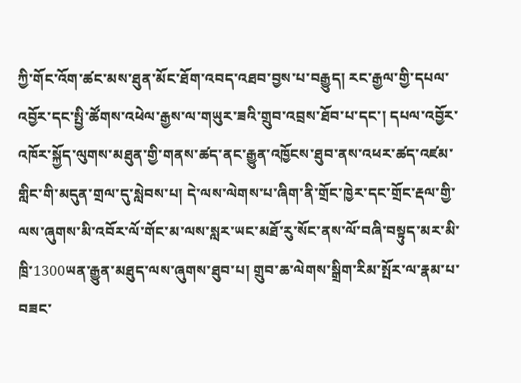ཀྱི་གོང་འོག་ཚང་མས་ཐུན་མོང་ཐོག་འབད་འཐབ་བྱས་པ་བརྒྱུད། རང་རྒྱལ་གྱི་དཔལ་འབྱོར་དང་སྤྱི་ཚོགས་འཕེལ་རྒྱས་ལ་གཡུར་ཟའི་གྲུབ་འབྲས་ཐོབ་པ་དང་། དཔལ་འབྱོར་འཁོར་སྐྱོད་ལུགས་མཐུན་གྱི་གནས་ཚད་ནང་རྒྱུན་འཁྱོངས་ཐུབ་ནས་འཕར་ཚད་འཛམ་གླིང་གི་མདུན་གྲལ་དུ་སླེབས་པ། དེ་ལས་ལེགས་པ་ཞིག་ནི་གྲོང་ཁྱེར་དང་གྲོང་རྡལ་གྱི་ལས་ཞུགས་མི་འབོར་ལོ་གོང་མ་ལས་སླར་ཡང་མཐོ་རུ་སོང་ནས་ལོ་བཞི་བསྟུད་མར་མི་ཁྲི་1300ཡན་རྒྱུན་མཐུད་ལས་ཞུགས་ཐུབ་པ། གྲུབ་ཆ་ལེགས་སྒྲིག་རིམ་སྤོར་ལ་རྣམ་པ་བཟང་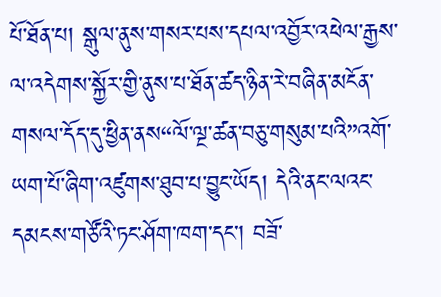པོ་ཐོན་པ། སྒུལ་ནུས་གསར་པས་དཔལ་འབྱོར་འཕེལ་རྒྱས་ལ་འདེགས་སྐྱོར་གྱི་ནུས་པ་ཐོན་ཚད་ཉིན་རེ་བཞིན་མངོན་གསལ་དོད་དུ་ཕྱིན་ནས“ལོ་ལྔ་ཚན་བཅུ་གསུམ་པའི”འགོ་ཡག་པོ་ཞིག་འཛུགས་ཐུབ་པ་བྱུང་ཡོད། དེའི་ནང་ལའང་དམངས་གཙོའི་ཏང་ཤོག་ཁག་དང་། བཟོ་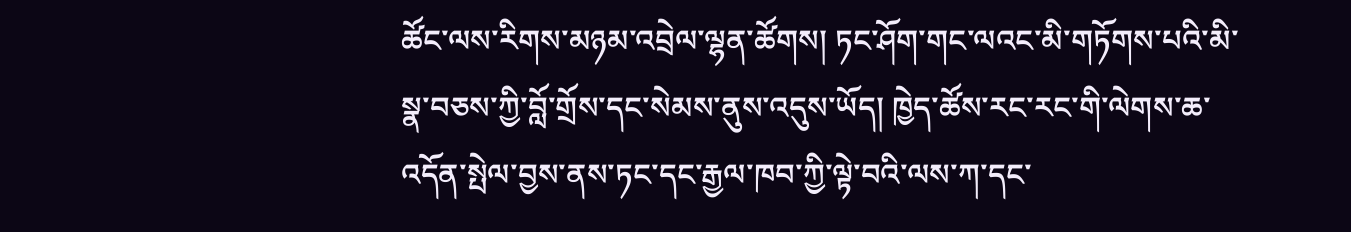ཚོང་ལས་རིགས་མཉམ་འབྲེལ་ལྷན་ཚོགས། ཏང་ཤོག་གང་ལའང་མི་གཏོགས་པའི་མི་སྣ་བཅས་ཀྱི་བློ་གྲོས་དང་སེམས་ནུས་འདུས་ཡོད། ཁྱེད་ཚོས་རང་རང་གི་ལེགས་ཆ་འདོན་སྤེལ་བྱས་ནས་ཏང་དང་རྒྱལ་ཁབ་ཀྱི་ལྟེ་བའི་ལས་ཀ་དང་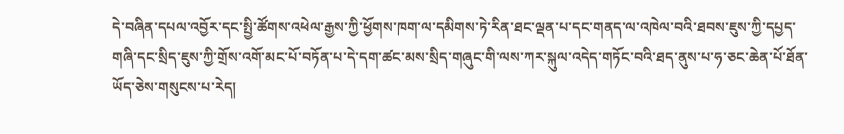དེ་བཞིན་དཔལ་འབྱོར་དང་སྤྱི་ཚོགས་འཕེལ་རྒྱས་ཀྱི་ཕྱོགས་ཁག་ལ་དམིགས་ཏེ་རིན་ཐང་ལྡན་པ་དང་གནད་ལ་འཁེལ་བའི་ཐབས་ཇུས་ཀྱི་དཔྱད་གཞི་དང་སྲིད་ཇུས་ཀྱི་གྲོས་འགོ་མང་པོ་བཏོན་པ་དེ་དག་ཚང་མས་སྲིད་གཞུང་གི་ལས་ཀར་སྐུལ་འདེད་གཏོང་བའི་ཐད་ནུས་པ་ཧ་ཅང་ཆེན་པོ་ཐོན་ཡོད་ཅེས་གསུངས་པ་རེད།